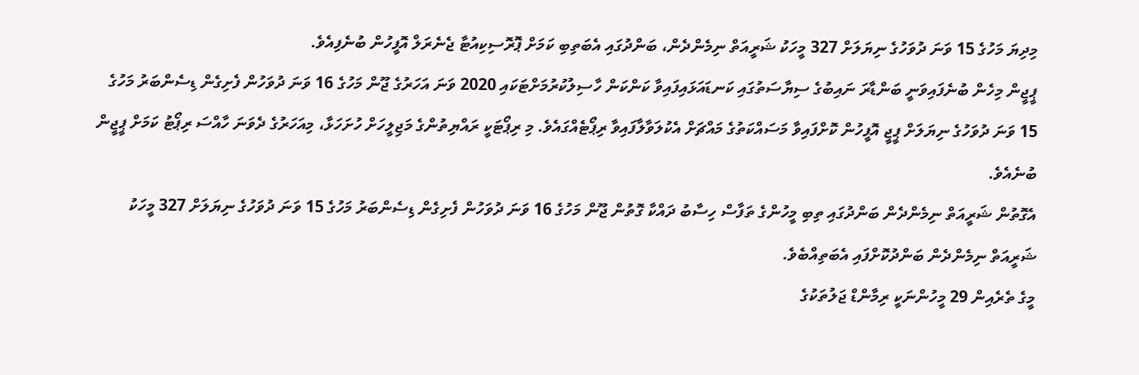މިދިޔަ މަހުގެ 15 ވަނަ ދުވަހުގެ ނިޔަލަށް 327 މީހަކު ޝަރީއަތް ނިމެންދެން، ބަންދުގައި އެބަތިބި ކަމަށް ޕޮރޮސިކިއުޓާ ޖެނެރަލް އޮފީހުން ބުނެފިއެވެ.
ޕީޖީން މިހެން ބުނެފައިވަނީ ބަންޑާރަ ނައިބުގެ ސިޔާސަތުގައި ކަނޑައަޅައިފައިވާ ކަންކަން ހާސިލުކުރުމަށްޓަކައި 2020 ވަނަ އަހަރުގެ ޖޫން މަހުގެ 16 ވަނަ ދުވަހުން ފެށިގެން ޑިސެންބަރު މަހުގެ 15 ވަނަ ދުވަހުގެ ނިޔަލަށް ޕީޖީ އޮފީހުން ކޮށްފައިވާ މަސައްކަތުގެ މައްޗަށް އެކުލަވާލާފައިވާ ރިޕޯޓެއްގައެވެ. މި ރިޕޯޓަކީ ރައްޔިތުންގެ މަޖިލީހަށް ހުށަހަޅާ، މިއަހަރުގެ ދެވަނަ ހާއްސަ ރިޕޯޓު ކަމަށް ޕީޖީން ބުނެއެވެ.
އެގޮތުން ޝަރީއަތް ނިމެންދެން ބަންދުގައި ތިބި މީހުންގެ ތަފާސް ހިސާބު ދައްކާ ގޮތުން ޖޫން މަހުގެ 16 ވަނަ ދުވަހުން ފެށިގެން ޑިސެންބަރު މަހުގެ 15 ވަނަ ދުވަހުގެ ނިޔަލަށް 327 މީހަކު ޝަރީއަތް ނިމެންދެން ބަންދުކޮށްފައި އެބަތިއްބެވެ.
މީގެ ތެރެއިން 29 މީހުންނަކީ ރިމާންޑް ޖަލުތަކުގެ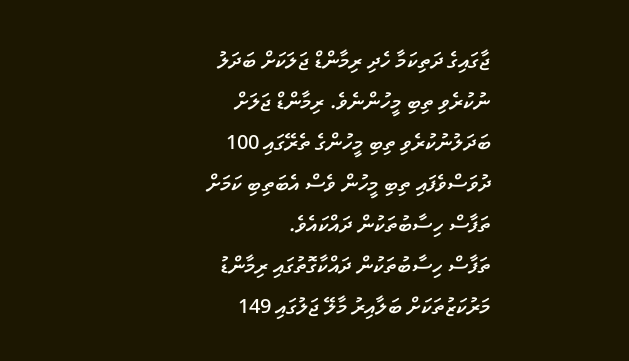ޖާގައިގެ ދަތިކަމާ ހެދި ރިމާންޑް ޖަލަކަށް ބަދަލު ނުކުރެވި ތިބި މީހުންނެވެ. ރިމާންޑް ޖަލަށް ބަދަލުނުކުރެވި ތިބި މީހުންގެ ތެރޭގައި 100 ދުވަސްވެފައި ތިބި މީހުން ވެސް އެބަތިބި ކަމަށް ތަފާސް ހިސާބުތަކުން ދައްކައެވެ.
ތަފާސް ހިސާބުތަކުން ދައްކާގޮތުގައި ރިމާންޑު މަރުކަޒުތަކަށް ބަލާއިރު މާލޭ ޖަލުގައި 149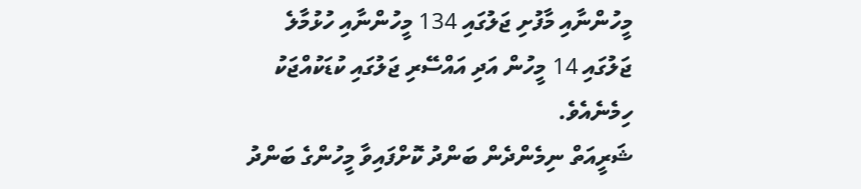މީހުންނާއި މާފުށި ޖަލުގައި 134 މީހުންނާއި ހުޅުމާލެ ޖަލުގައި 14 މީހުން އަދި އައްސޭރި ޖަލުގައި ކުޑަކުއްޖަކު ހިމެނެއެވެ.
ޝަރީއަތް ނިމެންދެން ބަންދު ކޮށްފައިވާ މީހުންގެ ބަންދު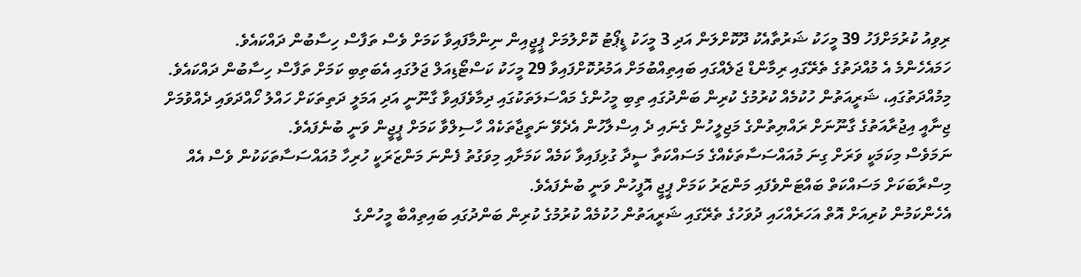ރިވިއު ކުރުމަށްފަހު 39 މީހަކު ޝަރުތާއެކު ދޫކޮށްލަން އަދި 3 މީހަކު ޑީޕޯޓު ކޮށްލުމަށް ޕީޖީއިން ނިންމާފައިވާ ކަމަށް ވެސް ތަފާސް ހިސާބުން ދައްކައެވެ.
ހަމައެހެންމެ އެ މުއްދަތުގެ ތެރޭގައި ރިމާންޑް ޖަލެއްގައި ބައިތިއްބުމަށް އަމުރުކޮށްފައިވާ 29 މީހަކު ކަސްޓޯޑިއަލް ޖަލުގައި އެބަތިބި ކަމަށް ތަފާސް ހިސާބުން ދައްކައެވެ.
މިމުއްދަތުގައި، ޝަރީއަތުން ހުކުމެއް ކުރުމުގެ ކުރިން ބަންދުގައި ތިބި މީހުންގެ މައްސަލަތަކުގައި ދިމާވެފައިވާ ގާނޫނީ އަދި އަމަލީ ދަތިތަކަށް ހައްލު ހޯއްދަވައި ދެއްވުމަށް ޖިނާއީ އިޖުރާއަތުގެ ގާނޫނަށް ރައްޔިތުންގެ މަޖިލީހުން ގެނައި ދެ އިސްލާހުން އެދެވޭ ނަތީޖާތަކެއް ހާސިލްވާ ކަމަށް ޕީޖީން ވަނީ ބުނެފައެވެ.
ނަމަވެސް މިކަމަކީ ވަރަށް ގިނަ މުއައްސަސާތަކެއްގެ މަސައްކަތާ ސީދާ ގުޅިފައިވާ ކަމެއް ކަމަށާއި މިވަގުތު ފެންނަ މަންޒަރަކީ ހުރިހާ މުއައްސަސާތަކަކުން ވެސް އެއް މިސްރާބަކަށް މަސައްކަތް ބައްޓަންވެފައި މަންޒަރު ކަމަށް ޕީޖީ އޮފީހުން ވަނީ ބުނެފައެވެ.
އެހެންކަމުން ކުރިއަށް އޮތް އަހަރެއްހައި ދުވަހުގެ ތެރޭގައި ޝަރީއަތުން ހުކުމެއް ކުރުމުގެ ކުރިން ބަންދުގައި ބައިތިއްބާ މީހުންގެ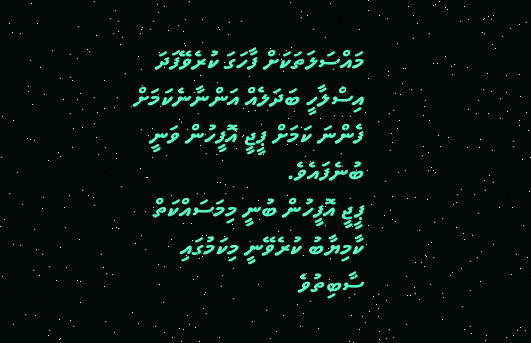މައްސަލަތަކަށް ފާހަގަ ކުރެވޭފަދަ އިސްލާހީ ބަދަލެއް އަންނާނެކަމަށް ފެންނަ ކަމަށް ޕީޖީ އޮފީހުން ވަނީ ބުނެފައެވެ.
ޕީޖީ އޮފީހުން ބުނީ މިމަސައްކަތް ކާމިޔާބު ކުރެވޭނީ މިކަމުގައި ސާބިތުވެ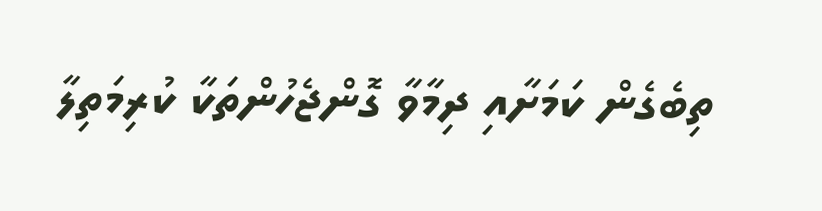ތިބެގެން ކަމަށާއި ދިމާވާ ގޮންޖެހުންތަކާ ކުރިމަތިލާ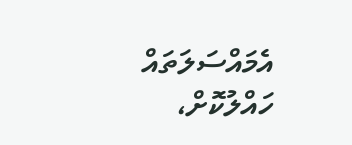އެމައްސަލަތައް ހައްލުކޮށް،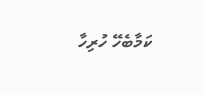ކަމާބެހޭ ހުރިހާ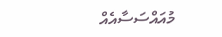މުއައްސަސާއެއް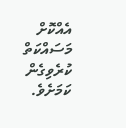އެއްކޮށް މަސައްކަތް ކުރެވިގެން ކަމަށެވެ.